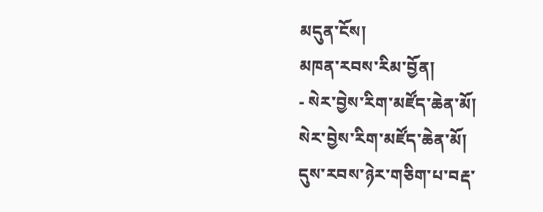མདུན་ངོས།
མཁན་རབས་རིམ་བྱོན།
- སེར་བྱེས་རིག་མཛོད་ཆེན་མོ།
སེར་བྱེས་རིག་མཛོད་ཆེན་མོ།
དུས་རབས་ཉེར་གཅིག་པ་བརྡ་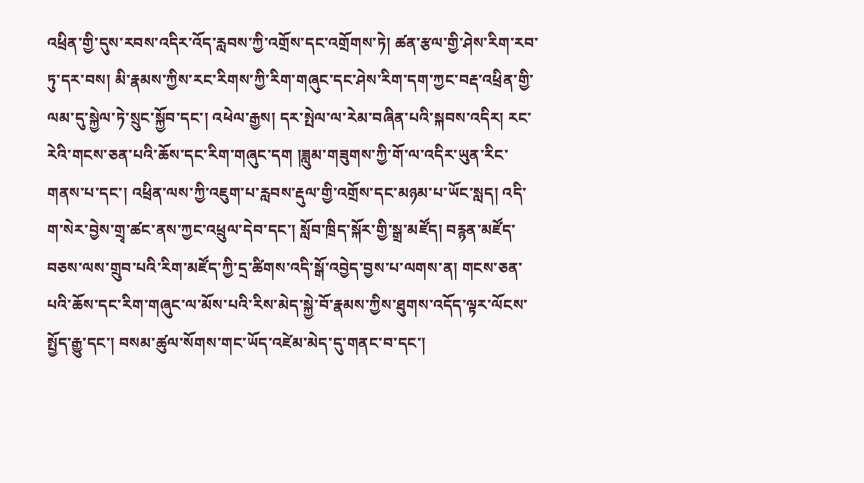འཕྲིན་གྱི་དུས་རབས་འདིར་འོད་རླབས་ཀྱི་འགྲོས་དང་འགྲོགས་ཏེ། ཚན་རྩལ་གྱི་ཤེས་རིག་རབ་ཏུ་དར་བས། མི་རྣམས་ཀྱིས་རང་རིགས་ཀྱི་རིག་གཞུང་དང་ཤེས་རིག་དག་ཀྱང་བརྡ་འཕྲིན་གྱི་ལམ་དུ་སྐྱེལ་ཏེ་སྲུང་སྐྱོབ་དང་། འཕེལ་རྒྱས། དར་སྤེལ་ལ་རེམ་བཞིན་པའི་སྐབས་འདིར། རང་རེའི་གངས་ཅན་པའི་ཆོས་དང་རིག་གཞུང་དག །ཟླུམ་གཟུགས་ཀྱི་གོ་ལ་འདིར་ཡུན་རིང་གནས་པ་དང་། འཕྲིན་ལས་ཀྱི་འཇུག་པ་རླབས་རྡུལ་གྱི་འགྲོས་དང་མཉམ་པ་ཡོང་སླད། འདི་ག་སེར་བྱེས་གྲྭ་ཚང་ནས་ཀྱང་འཕྲུལ་དེབ་དང་། སློབ་ཁྲིད་སྐོར་གྱི་སྒྲ་མཛོད། བརྙན་མཛོད་བཅས་ལས་གྲུབ་པའི་རིག་མཛོད་ཀྱི་དྲ་ཚིགས་འདི་སྒོ་འབྱེད་བྱས་པ་ལགས་ན། གངས་ཅན་པའི་ཆོས་དང་རིག་གཞུང་ལ་མོས་པའི་རིས་མེད་སྐྱེ་བོ་རྣམས་ཀྱིས་ཐུགས་འདོད་ལྟར་ལོངས་སྤྱོད་རྒྱུ་དང་། བསམ་ཚུལ་སོགས་གང་ཡོད་འཛེམ་མེད་དུ་གནང་བ་དང་།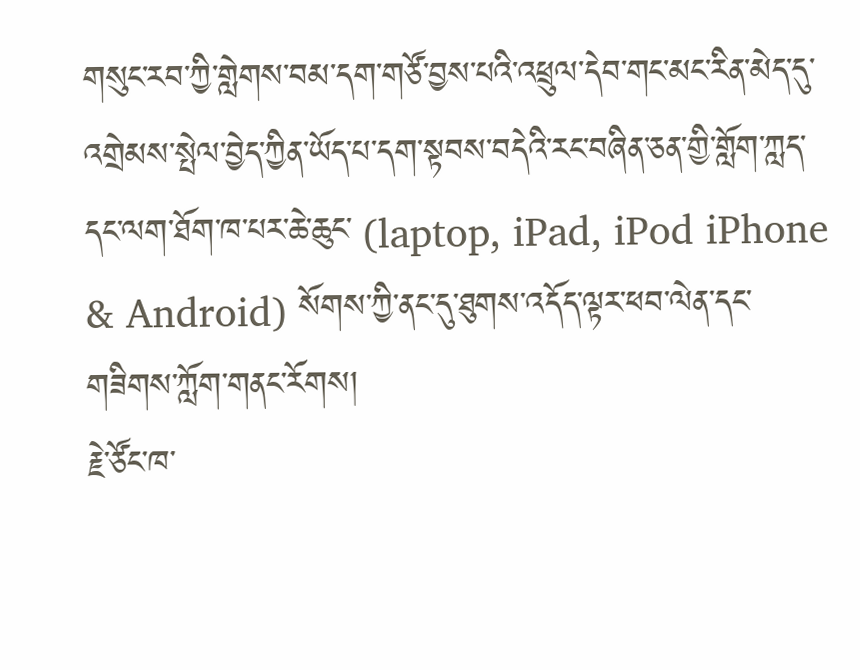གསུང་རབ་ཀྱི་གླེགས་བམ་དག་གཙོ་བྱས་པའི་འཕྲུལ་དེབ་གང་མང་རིན་མེད་དུ་འགྲེམས་སྤེལ་བྱེད་ཀྱིན་ཡོད་པ་དག་སྟབས་བདེའི་རང་བཞིན་ཅན་གྱི་གློག་ཀླད་དང་ལག་ཐོག་ཁ་པར་ཆེ་ཆུང་ (laptop, iPad, iPod iPhone & Android) སོགས་ཀྱི་ནང་དུ་ཐུགས་འདོད་ལྟར་ཕབ་ལེན་དང་གཟིགས་ཀློག་གནང་རོགས།
རྗེ་ཙོང་ཁ་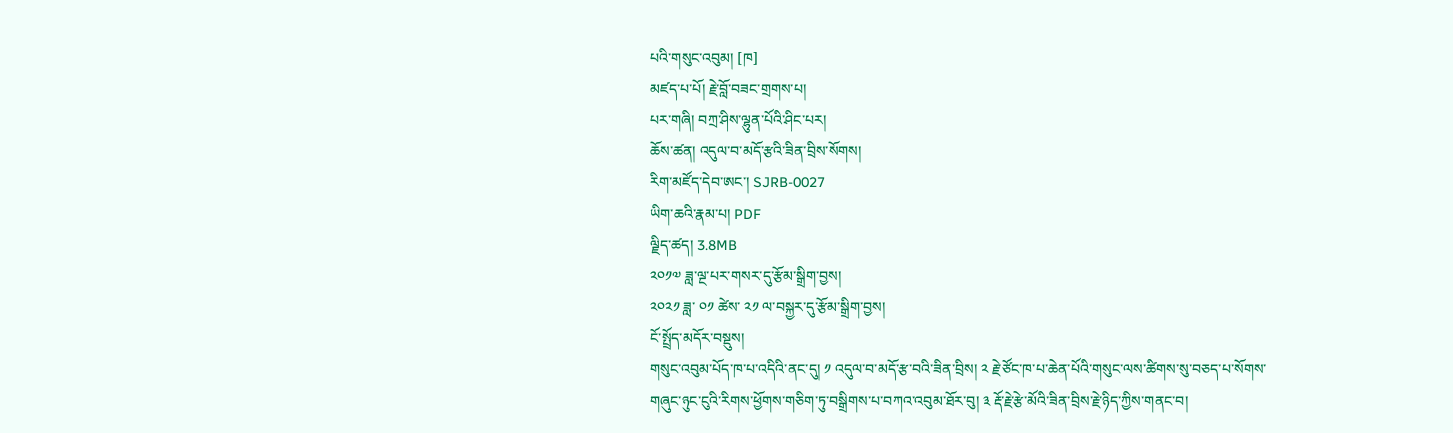པའི་གསུང་འབུམ། [ཁ]
མཛད་པ་པོ། རྗེ་བློ་བཟང་གྲགས་པ།
པར་གཞི། བཀྲ་ཤིས་ལྷུན་པོའི་ཤིང་པར།
ཆོས་ཚན། འདུལ་བ་མདོ་རྩའི་ཟིན་བྲིས་སོགས།
རིག་མཛོད་དེབ་ཨང་། SJRB-0027
ཡིག་ཆའི་རྣམ་པ། PDF
ལྗིད་ཚད། 3.8MB
༢༠༡༧ ཟླ་ལྔ་པར་གསར་དུ་རྩོམ་སྒྲིག་བྱས།
༢༠༢༡ ཟླ་ ༠༡ ཚེས་ ༢༡ ལ་བསྐྱར་དུ་རྩོམ་སྒྲིག་བྱས།
ངོ་སྤྲོད་མདོར་བསྡུས།
གསུང་འབུམ་པོད་ཁ་པ་འདིའི་ནང་དུ། ༡ འདུལ་བ་མདོ་རྩ་བའི་ཟིན་བྲིས། ༢ རྗེ་ཙོང་ཁ་པ་ཆེན་པོའི་གསུང་ལས་ཚིགས་སུ་བཅད་པ་སོགས་གཞུང་ཉུང་ངུའི་རིགས་ཕྱོགས་གཅིག་ཏུ་བསྒྲིགས་པ་བཀའ་འབུམ་ཐོར་བུ། ༣ རྡོ་རྗེ་རྩེ་མོའི་ཟིན་བྲིས་རྗེ་ཉིད་ཀྱིས་གནང་བ།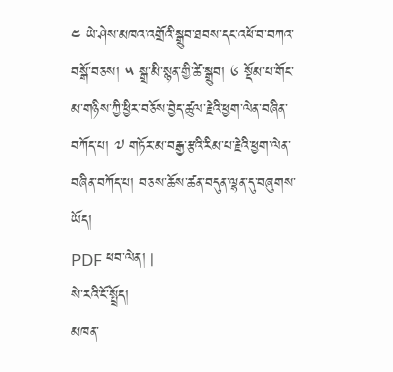༤ ཡེ་ཤེས་མཁའ་འགྲོའི་སྒྲུབ་ཐབས་དང་འཕོ་བ་བཀའ་བསྒོ་བཅས། ༥ སྒྲ་མི་སྙན་གྱི་ཚེ་སྒྲུབ། ༦ སྡོམ་པ་གོང་མ་གཉིས་ཀྱི་ཕྱིར་བཅོས་བྱེད་ཚུལ་རྗེའི་ཕྱག་ལེན་བཞིན་བཀོད་པ། ༧ གཏོར་མ་བརྒྱ་རྩའི་རིམ་པ་རྗེའི་ཕྱག་ལེན་བཞིན་བཀོད་པ། བཅས་ཆོས་ཚན་བདུན་ལྷན་དུ་བཞུགས་ཡོད།
PDF ཕབ་ལེན། |
སེ་རའི་ངོ་སྤྲོད།
མཁན་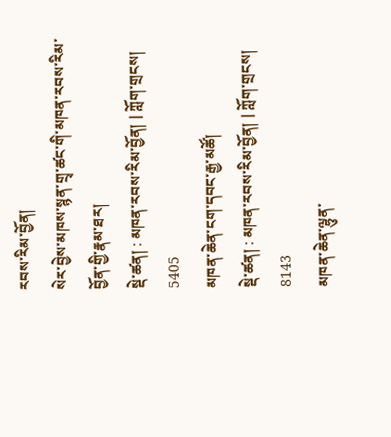རབས་རིམ་བྱོན།
སེར་བྱེས་མཁས་སྙན་གྲྭ་ཚང་གི་མཁན་རབས་རིམ་བྱོན་གྱི་རྣམ་ཐར།
སྡེ་ཚན། : མཁན་རབས་རིམ་བྱོན། | ཀློག་གྲངས། 5405
མཁན་ཆེན་ངག་དབང་རྒྱ་མཚོ།
སྡེ་ཚན། : མཁན་རབས་རིམ་བྱོན། | ཀློག་གྲངས། 8143
མཁན་ཆེན་ལྷུན་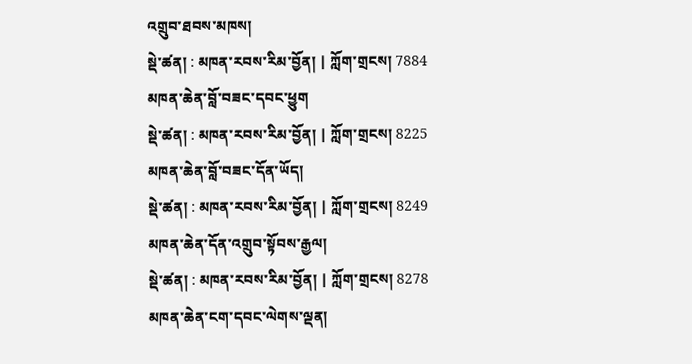འགྲུབ་ཐབས་མཁས།
སྡེ་ཚན། : མཁན་རབས་རིམ་བྱོན། | ཀློག་གྲངས། 7884
མཁན་ཆེན་བློ་བཟང་དབང་ཕྱུག
སྡེ་ཚན། : མཁན་རབས་རིམ་བྱོན། | ཀློག་གྲངས། 8225
མཁན་ཆེན་བློ་བཟང་དོན་ཡོད།
སྡེ་ཚན། : མཁན་རབས་རིམ་བྱོན། | ཀློག་གྲངས། 8249
མཁན་ཆེན་དོན་འགྲུབ་སྟོབས་རྒྱལ།
སྡེ་ཚན། : མཁན་རབས་རིམ་བྱོན། | ཀློག་གྲངས། 8278
མཁན་ཆེན་ངག་དབང་ལེགས་ལྡན།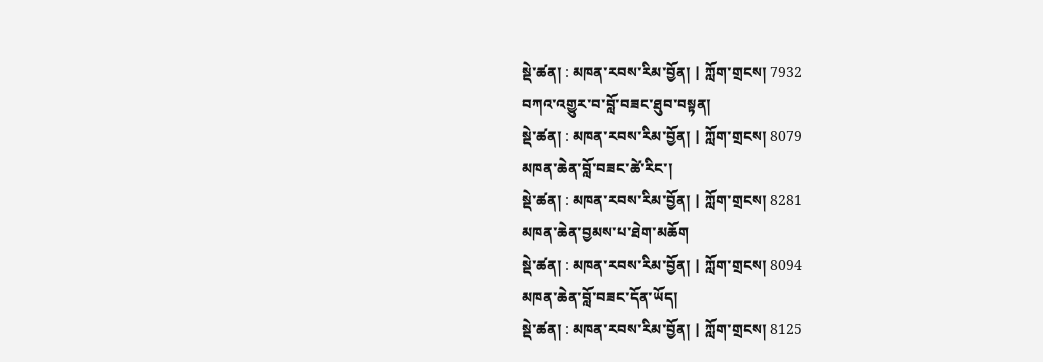སྡེ་ཚན། : མཁན་རབས་རིམ་བྱོན། | ཀློག་གྲངས། 7932
བཀའ་འགྱུར་བ་བློ་བཟང་ཐུབ་བསྟན།
སྡེ་ཚན། : མཁན་རབས་རིམ་བྱོན། | ཀློག་གྲངས། 8079
མཁན་ཆེན་བློ་བཟང་ཚེ་རིང་།
སྡེ་ཚན། : མཁན་རབས་རིམ་བྱོན། | ཀློག་གྲངས། 8281
མཁན་ཆེན་བྱམས་པ་ཐེག་མཆོག
སྡེ་ཚན། : མཁན་རབས་རིམ་བྱོན། | ཀློག་གྲངས། 8094
མཁན་ཆེན་བློ་བཟང་དོན་ཡོད།
སྡེ་ཚན། : མཁན་རབས་རིམ་བྱོན། | ཀློག་གྲངས། 8125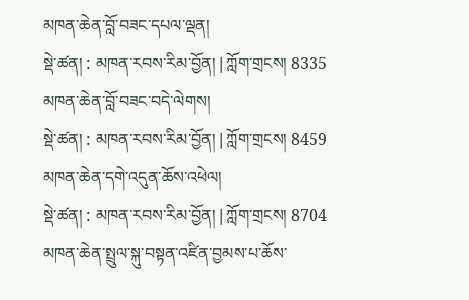མཁན་ཆེན་བློ་བཟང་དཔལ་ལྡན།
སྡེ་ཚན། : མཁན་རབས་རིམ་བྱོན། | ཀློག་གྲངས། 8335
མཁན་ཆེན་བློ་བཟང་བདེ་ལེགས།
སྡེ་ཚན། : མཁན་རབས་རིམ་བྱོན། | ཀློག་གྲངས། 8459
མཁན་ཆེན་དགེ་འདུན་ཆོས་འཕེལ།
སྡེ་ཚན། : མཁན་རབས་རིམ་བྱོན། | ཀློག་གྲངས། 8704
མཁན་ཆེན་སྤྲུལ་སྐུ་བསྟན་འཛིན་བྱམས་པ་ཆོས་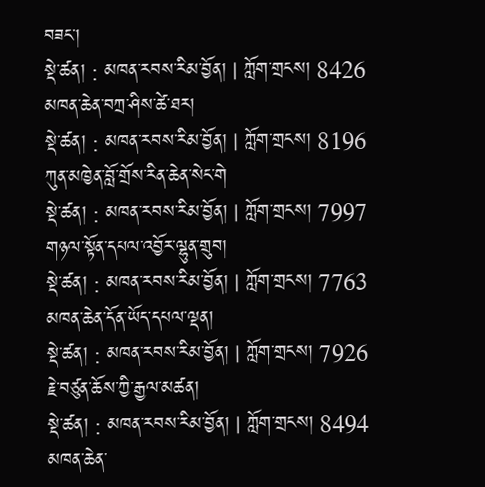བཟང་།
སྡེ་ཚན། : མཁན་རབས་རིམ་བྱོན། | ཀློག་གྲངས། 8426
མཁན་ཆེན་བཀྲ་ཤིས་ཚེ་ཐར།
སྡེ་ཚན། : མཁན་རབས་རིམ་བྱོན། | ཀློག་གྲངས། 8196
ཀུན་མཁྱེན་བློ་གྲོས་རིན་ཆེན་སེང་གེ
སྡེ་ཚན། : མཁན་རབས་རིམ་བྱོན། | ཀློག་གྲངས། 7997
གཉལ་སྟོན་དཔལ་འབྱོར་ལྷུན་གྲུབ།
སྡེ་ཚན། : མཁན་རབས་རིམ་བྱོན། | ཀློག་གྲངས། 7763
མཁན་ཆེན་དོན་ཡོད་དཔལ་ལྡན།
སྡེ་ཚན། : མཁན་རབས་རིམ་བྱོན། | ཀློག་གྲངས། 7926
རྗེ་བཙུན་ཆོས་ཀྱི་རྒྱལ་མཚན།
སྡེ་ཚན། : མཁན་རབས་རིམ་བྱོན། | ཀློག་གྲངས། 8494
མཁན་ཆེན་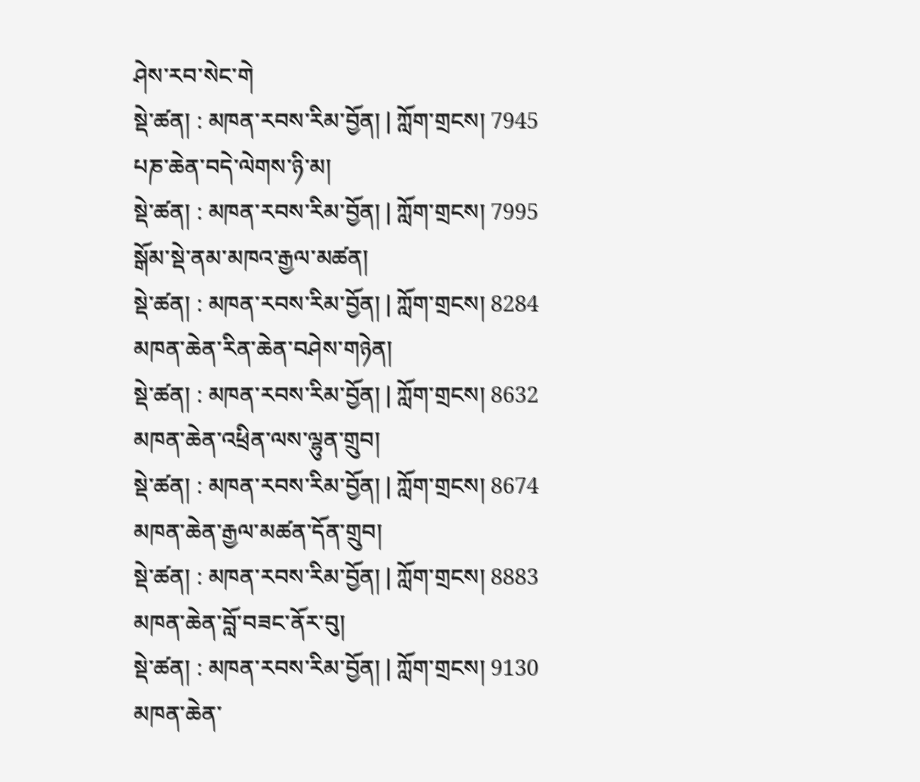ཤེས་རབ་སེང་གེ
སྡེ་ཚན། : མཁན་རབས་རིམ་བྱོན། | ཀློག་གྲངས། 7945
པཎ་ཆེན་བདེ་ལེགས་ཉི་མ།
སྡེ་ཚན། : མཁན་རབས་རིམ་བྱོན། | ཀློག་གྲངས། 7995
སྒོམ་སྡེ་ནམ་མཁའ་རྒྱལ་མཚན།
སྡེ་ཚན། : མཁན་རབས་རིམ་བྱོན། | ཀློག་གྲངས། 8284
མཁན་ཆེན་རིན་ཆེན་བཤེས་གཉེན།
སྡེ་ཚན། : མཁན་རབས་རིམ་བྱོན། | ཀློག་གྲངས། 8632
མཁན་ཆེན་འཕྲིན་ལས་ལྷུན་གྲུབ།
སྡེ་ཚན། : མཁན་རབས་རིམ་བྱོན། | ཀློག་གྲངས། 8674
མཁན་ཆེན་རྒྱལ་མཚན་དོན་གྲུབ།
སྡེ་ཚན། : མཁན་རབས་རིམ་བྱོན། | ཀློག་གྲངས། 8883
མཁན་ཆེན་བློ་བཟང་ནོར་བུ།
སྡེ་ཚན། : མཁན་རབས་རིམ་བྱོན། | ཀློག་གྲངས། 9130
མཁན་ཆེན་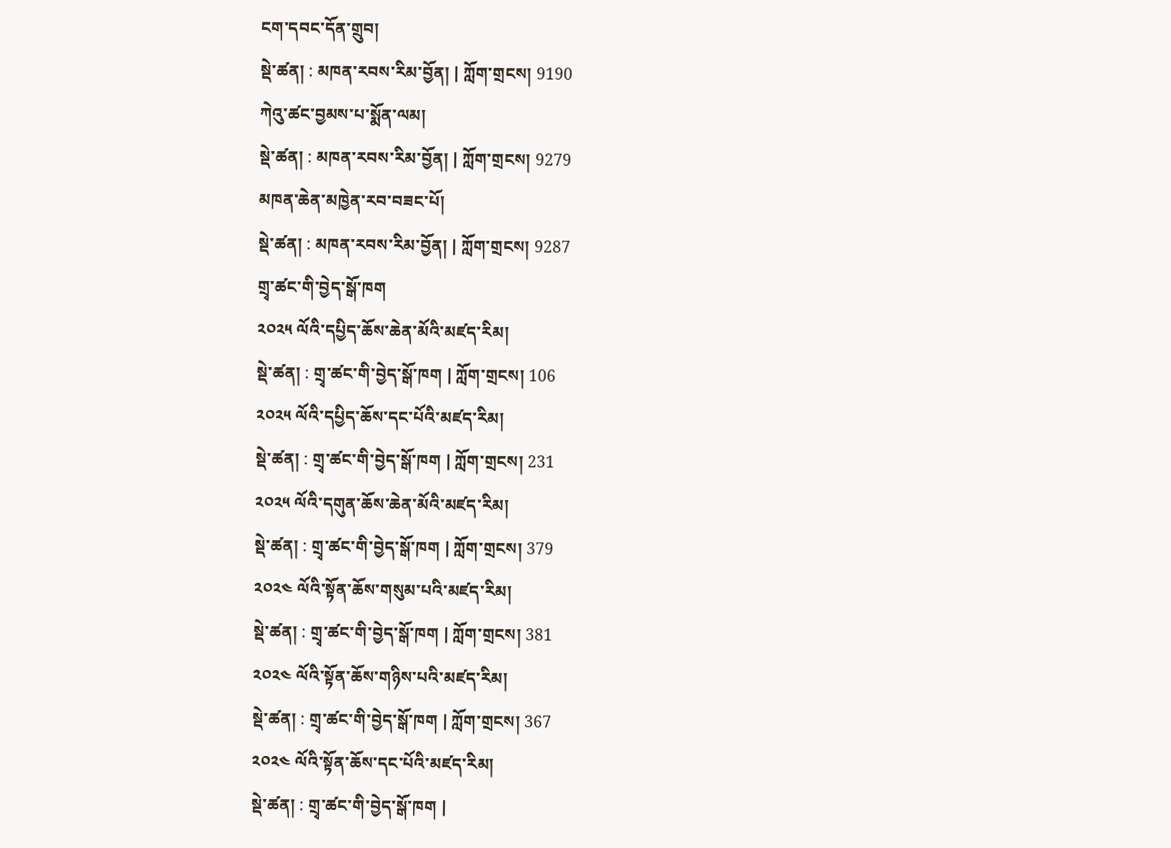ངག་དབང་དོན་གྲུབ།
སྡེ་ཚན། : མཁན་རབས་རིམ་བྱོན། | ཀློག་གྲངས། 9190
ཀེའུ་ཚང་བྱམས་པ་སྨོན་ལམ།
སྡེ་ཚན། : མཁན་རབས་རིམ་བྱོན། | ཀློག་གྲངས། 9279
མཁན་ཆེན་མཁྱེན་རབ་བཟང་པོ།
སྡེ་ཚན། : མཁན་རབས་རིམ་བྱོན། | ཀློག་གྲངས། 9287
གྲྭ་ཚང་གི་བྱེད་སྒོ་ཁག
༢༠༢༥ ལོའི་དཔྱིད་ཆོས་ཆེན་མོའི་མཛད་རིམ།
སྡེ་ཚན། : གྲྭ་ཚང་གི་བྱེད་སྒོ་ཁག | ཀློག་གྲངས། 106
༢༠༢༥ ལོའི་དཔྱིད་ཆོས་དང་པོའི་མཛད་རིམ།
སྡེ་ཚན། : གྲྭ་ཚང་གི་བྱེད་སྒོ་ཁག | ཀློག་གྲངས། 231
༢༠༢༥ ལོའི་དགུན་ཆོས་ཆེན་མོའི་མཛད་རིམ།
སྡེ་ཚན། : གྲྭ་ཚང་གི་བྱེད་སྒོ་ཁག | ཀློག་གྲངས། 379
༢༠༢༤ ལོའི་སྟོན་ཆོས་གསུམ་པའི་མཛད་རིམ།
སྡེ་ཚན། : གྲྭ་ཚང་གི་བྱེད་སྒོ་ཁག | ཀློག་གྲངས། 381
༢༠༢༤ ལོའི་སྟོན་ཆོས་གཉིས་པའི་མཛད་རིམ།
སྡེ་ཚན། : གྲྭ་ཚང་གི་བྱེད་སྒོ་ཁག | ཀློག་གྲངས། 367
༢༠༢༤ ལོའི་སྟོན་ཆོས་དང་པོའི་མཛད་རིམ།
སྡེ་ཚན། : གྲྭ་ཚང་གི་བྱེད་སྒོ་ཁག |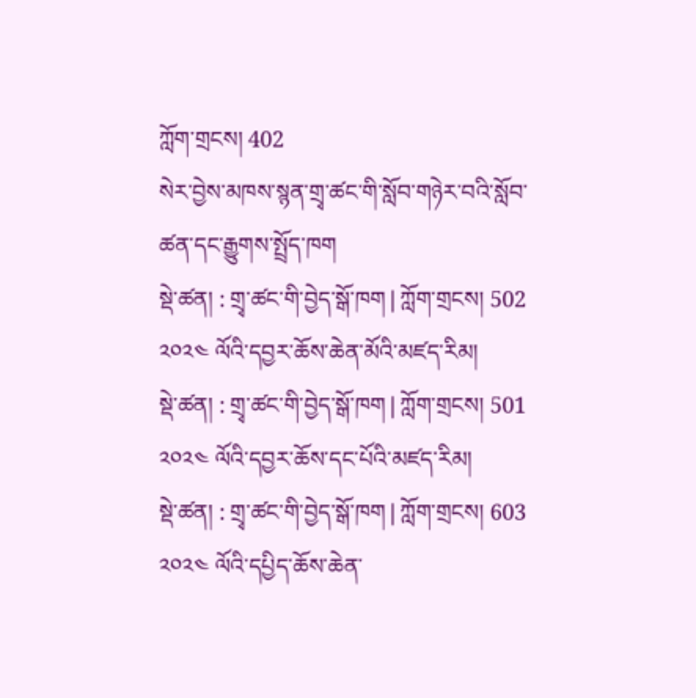ཀློག་གྲངས། 402
སེར་བྱེས་མཁས་སྙན་གྲྭ་ཚང་གི་སློབ་གཉེར་བའི་སློབ་ཚན་དང་རྒྱུགས་སྤྲོད་ཁག
སྡེ་ཚན། : གྲྭ་ཚང་གི་བྱེད་སྒོ་ཁག | ཀློག་གྲངས། 502
༢༠༢༤ ལོའི་དབྱར་ཆོས་ཆེན་མོའི་མཛད་རིམ།
སྡེ་ཚན། : གྲྭ་ཚང་གི་བྱེད་སྒོ་ཁག | ཀློག་གྲངས། 501
༢༠༢༤ ལོའི་དབྱར་ཆོས་དང་པོའི་མཛད་རིམ།
སྡེ་ཚན། : གྲྭ་ཚང་གི་བྱེད་སྒོ་ཁག | ཀློག་གྲངས། 603
༢༠༢༤ ལོའི་དཔྱིད་ཆོས་ཆེན་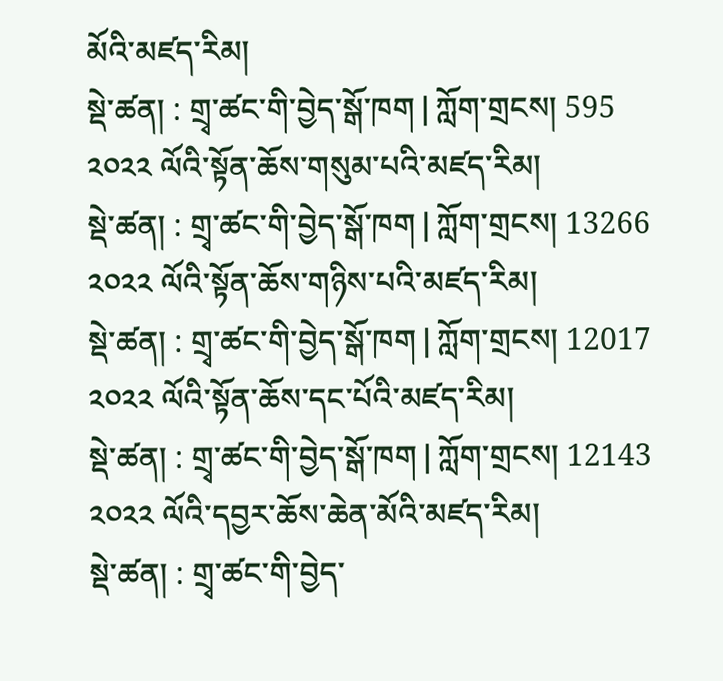མོའི་མཛད་རིམ།
སྡེ་ཚན། : གྲྭ་ཚང་གི་བྱེད་སྒོ་ཁག | ཀློག་གྲངས། 595
༢༠༢༢ ལོའི་སྟོན་ཆོས་གསུམ་པའི་མཛད་རིམ།
སྡེ་ཚན། : གྲྭ་ཚང་གི་བྱེད་སྒོ་ཁག | ཀློག་གྲངས། 13266
༢༠༢༢ ལོའི་སྟོན་ཆོས་གཉིས་པའི་མཛད་རིམ།
སྡེ་ཚན། : གྲྭ་ཚང་གི་བྱེད་སྒོ་ཁག | ཀློག་གྲངས། 12017
༢༠༢༢ ལོའི་སྟོན་ཆོས་དང་པོའི་མཛད་རིམ།
སྡེ་ཚན། : གྲྭ་ཚང་གི་བྱེད་སྒོ་ཁག | ཀློག་གྲངས། 12143
༢༠༢༢ ལོའི་དབྱར་ཆོས་ཆེན་མོའི་མཛད་རིམ།
སྡེ་ཚན། : གྲྭ་ཚང་གི་བྱེད་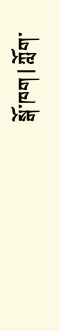སྒོ་ཁག | ཀློག་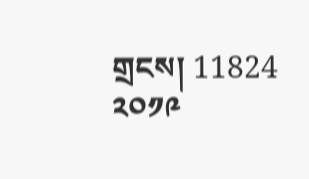གྲངས། 11824
༢༠༡༩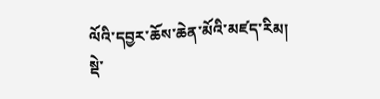ལོའི་དབྱར་ཆོས་ཆེན་མོའི་མཛད་རིམ།
སྡེ་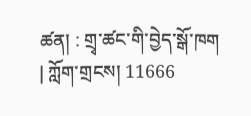ཚན། : གྲྭ་ཚང་གི་བྱེད་སྒོ་ཁག | ཀློག་གྲངས། 11666